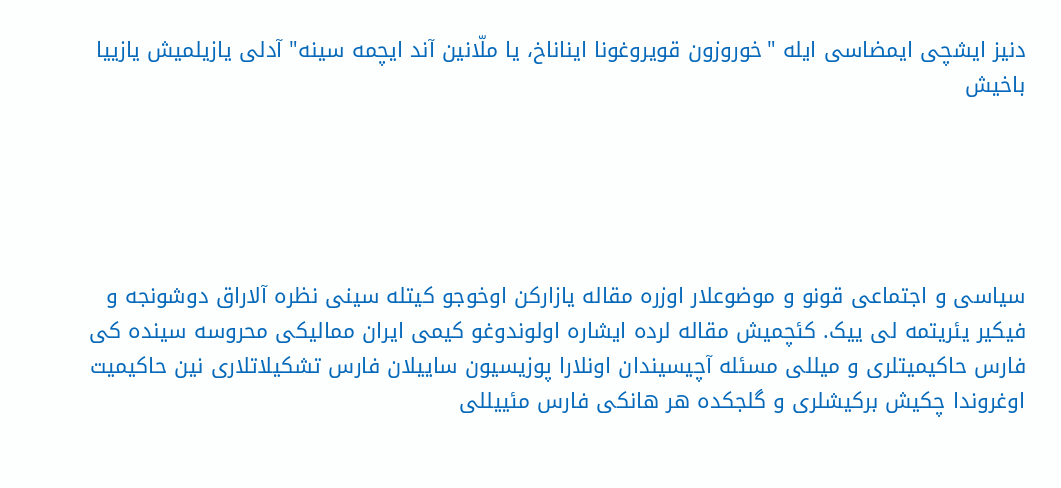دنیز ایشچی ایمضاسی ایله "خوروزون قویروغونا ایناناخ، یا ملّانین آند ایچمه سینه" آدلی یازیلمیش یازییا باخیش





سیاسی و اجتماعی قونو و موضوعلار اوزره مقاله یازارکن اوخوجو کیتله سینی نظره آلاراق دوشونجه و فیکیر یئریتمه لی ییک. کئچمیش مقاله لرده ایشاره اولوندوغو کیمی ایران ممالیکی محروسه سینده کی فارس حاکیمیتلری و میللی مسئله آچیسیندان اونلارا پوزیسیون ساییلان فارس تشکیلاتلاری نین حاکیمیت اوغروندا چکیش برکیشلری و گلجکده هر هانکی فارس مئییللی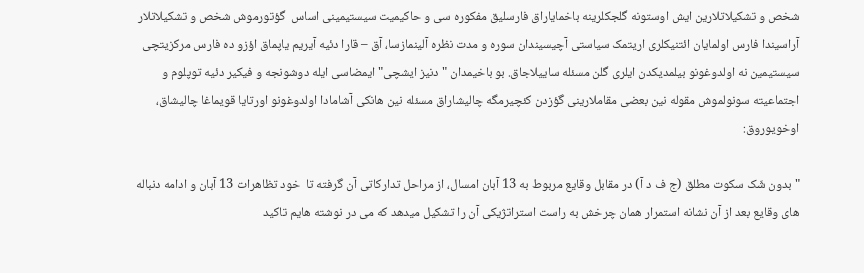شخص و تشکیلاتلارین ایش اوستونه گلجکلرینه باخمایاراق فارسلیق مفکوره سی و حاکیمیت سیستیمینی اساس  گؤتورموش شخص و تشکیلاتلار آراسیندا فارس اولمایان ائتنیکلری اریتمک سیاستی آچیسیندان سوره و مدت نظره آلینمازسا، آق – قارا دئیه آیریم یاپماق اؤزو ده فارس مرکزیتچی سیستیمین نه اولدوغونو بیلمدیکدن ایلری گلن مسئله ساییلاجاق. بو باخیمدان "دنیز ایشچی" ایمضاسی ایله دوشونجه و فیکیر دئیه توپلوم و اجتماعیته سونولموش مقوله نین بعضی مقاملارینی گؤزدن کئچیرمگه چالیشاراق مسئله نین هانکی آشامادا اولدوغونو اورتایا قویماغا چالیشاق، اوخویوروق:

"بدون شّک سکوت مطلق (ج ف د آ) در مقابل وقایع مربوط به 13 آبان امسال، از مراحل تدارکاتی آن گرفته تا  خود تظاهرات 13 آبان و ادامه دنباله های وقایع بعد از آن نشانه استمرار همان چرخش به راست استراتژیکی آن را تشکیل میدهد که می در نوشته هایم تاکید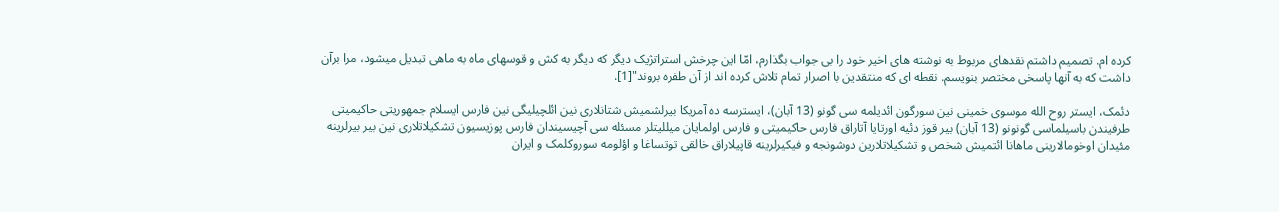کرده ام. تصمیم داشتم نقدهای مربوط به نوشته های اخیر خود را بی جواب بگذارم، امّا این چرخش استراتژیک دیگر که دیگر به کش و قوسهای ماه به ماهی تبدیل میشود، مرا برآن  داشت که به آنها پاسخی مختصر بنویسم. نقطه ای که منتقدین با اصرار تمام تلاش کرده اند از آن طفره بروند"[1].

دئمک، ایستر روح الله موسوی خمینی نین سورگون ائدیلمه سی گونو (13 آبان)، ایسترسه ده آمریکا بیرلشمیش شتانلاری نین ائلچیلیگی نین فارس ایسلام جمهوریتی حاکیمیتی طرفیندن باسیلماسی گونونو (13 آبان) بیر قوز دئیه اورتایا آتاراق فارس حاکیمیتی و فارس اولمایان میللیتلر مسئله سی آچیسیندان فارس پوزیسیون تشکیلاتلاری نین بیر بیرلرینه مئیدان اوخومالارینی ماهانا ائتمیش شخص و تشکیلاتلارین دوشونجه و فیکیرلرینه قاپیلاراق خالقی توتساغا و اؤلومه سوروکلمک و ایران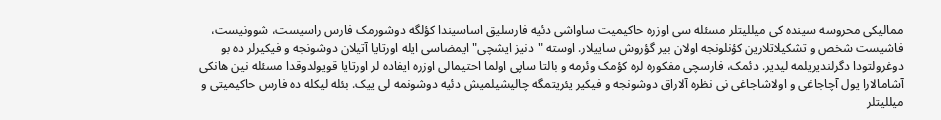ممالیکی محروسه سینده کی میللیتلر مسئله سی اوزره حاکیمیت ساواشی دئیه فارسلیق اساسیندا کؤلگه دوشورمک فارس راسیست، شوونیست، فاشیست شخص و تشکیلاتلارین کؤنلونجه اولان بیر گؤروش ساییلار. اوسته "دنیز ایشچی" ایمضاسی ایله اورتایا آتیلان دوشونجه و فیکیرلر ده بو دوغرولتودا دگرلندیریلمه لیدیر. دئمک، فارسچی مفکوره لره کؤمک وئرمه و بالتا ساپی اولما احتیمالی اوزره ایفاده لر اورتایا قویولدوقدا مسئله نین هانکی آشامالارا یول آچاجاغی و اولاشاجاغی نی نظره آلاراق دوشونجه و فیکیر یئریتمگه چالیشیلمیش دئیه دوشونمه لی ییک. بئله لیکله ده فارس حاکیمیتی و میللیتلر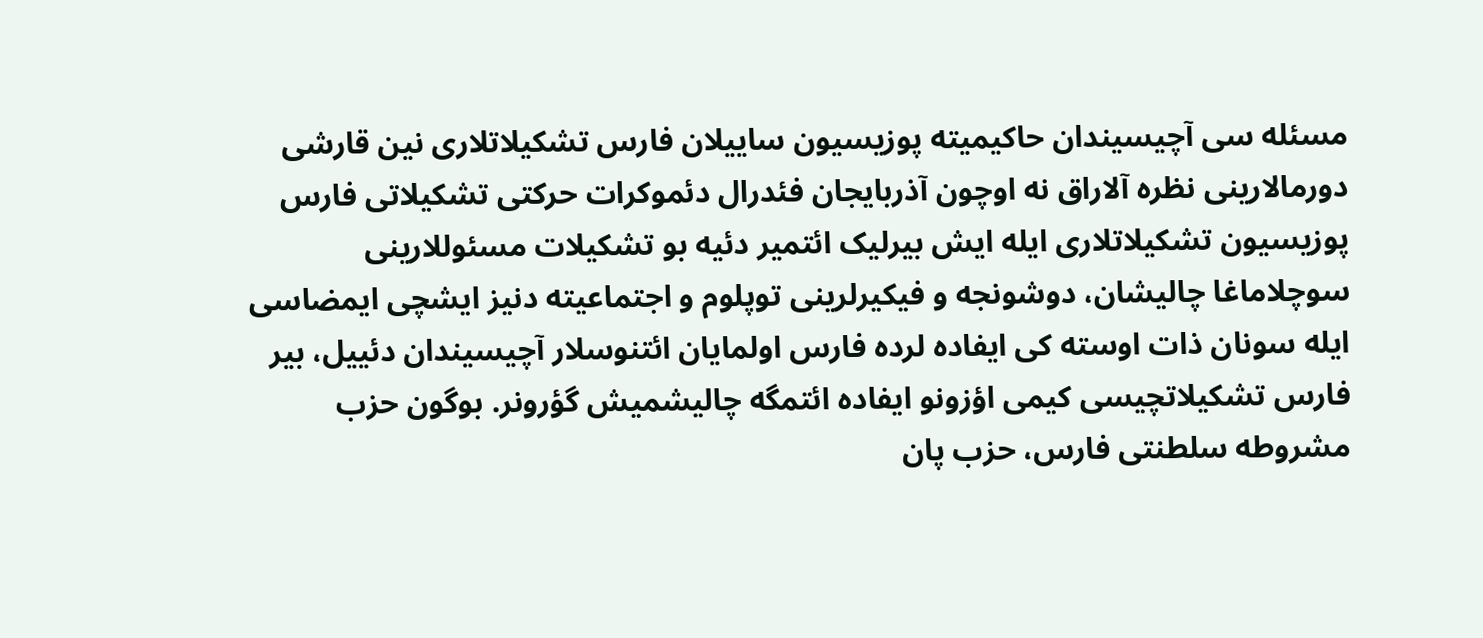مسئله سی آچیسیندان حاکیمیته پوزیسیون ساییلان فارس تشکیلاتلاری نین قارشی دورمالارینی نظره آلاراق نه اوچون آذربایجان فئدرال دئموکرات حرکتی تشکیلاتی فارس پوزیسیون تشکیلاتلاری ایله ایش بیرلیک ائتمیر دئیه بو تشکیلات مسئوللارینی سوچلاماغا چالیشان، دوشونجه و فیکیرلرینی توپلوم و اجتماعیته دنیز ایشچی ایمضاسی ایله سونان ذات اوسته کی ایفاده لرده فارس اولمایان ائتنوسلار آچیسیندان دئییل، بیر فارس تشکیلاتچیسی کیمی اؤزونو ایفاده ائتمگه چالیشمیش گؤرونر. بوگون حزب مشروطه سلطنتی فارس، حزب پان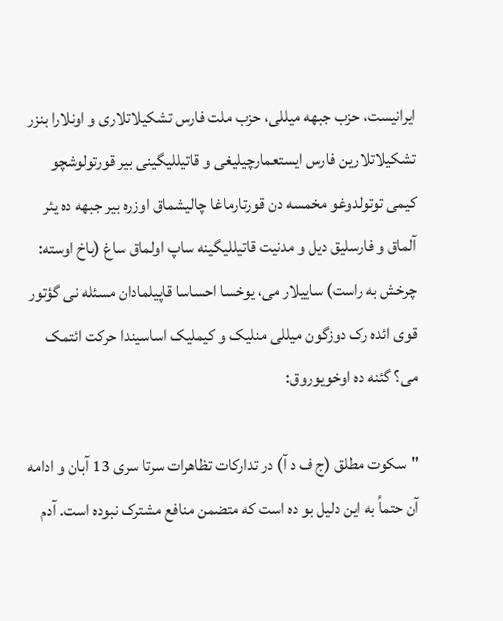ایرانیست، حزب جبهه میللی، حزب ملت فارس تشکیلاتلاری و اونلارا بنزر تشکیلاتلارین فارس ایستعمارچیلیغی و قاتیللیگینی بیر قورتولوشچو کیمی توتولدوغو مخمسه دن قورتارماغا چالیشماق اوزره بیر جبهه ده یئر آلماق و فارسلیق دیل و مدنیت قاتیللیگینه ساپ اولماق ساغ (باخ اوسته: چرخش به راست) ساییلار می، یوخسا احساسا قاپیلمادان مسئله نی گؤتور قوی ائده رک دوزگون میللی منلیک و کیملیک اساسیندا حرکت ائتمک می؟ گئنه ده اوخویوروق:

"سکوت مطلق (ج ف د آ) در تدارکات تظاهرات سرتا سری 13 آبان و ادامه آن حتماُ به این دلیل بو ده است که متضمن منافع مشترک نبوده است. آدم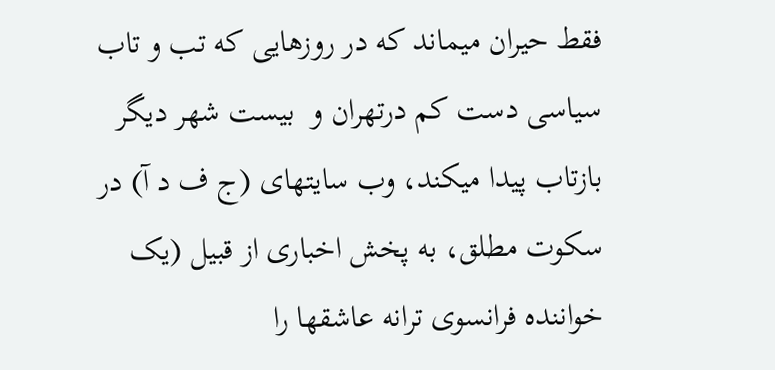فقط حیران میماند که در روزهایی که تب و تاب سیاسی دست کم درتهران و  بیست شهر دیگر بازتاب پیدا میکند، وب سایتهای (ج ف د آ) در سکوت مطلق، به پخش اخباری از قبیل (یک خواننده فرانسوی ترانه عاشقها را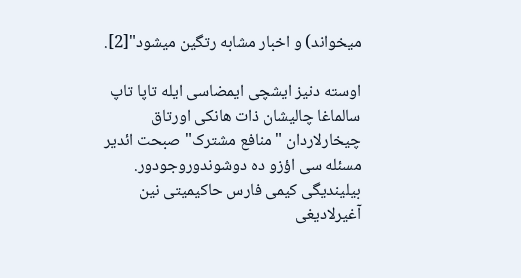میخواند) و اخبار مشابه رتگین میشود"[2].

اوسته دنیز ایشچی ایمضاسی ایله تاپا تاپ سالماغا چالیشان ذات هانکی اورتاق چیخارلاردان "منافع مشترک" صبحت ائدیر مسئله سی اؤزو ده دوشوندوروجودور. بیلیندیگی کیمی فارس حاکیمیتی نین آغیرلادیغی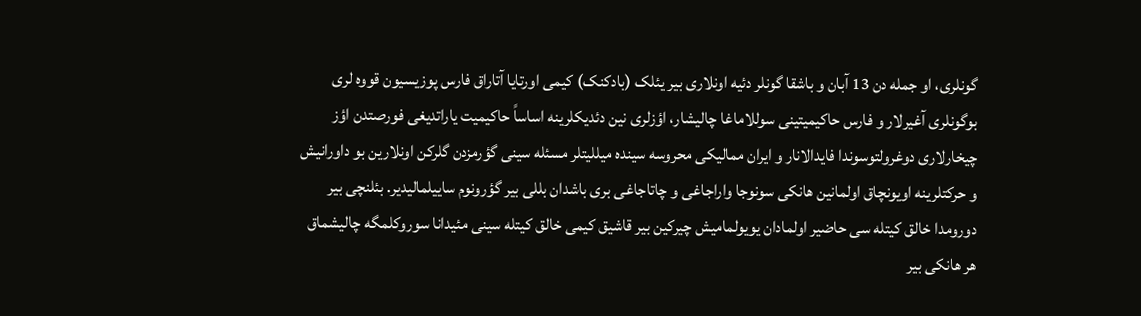گونلری، او جمله دن 13 آبان و باشقا گونلر دئیه اونلاری بیر یئلک (بادکنک) کیمی اورتایا آتاراق فارس پوزیسیون قووه لری بوگونلری آغیرلار و فارس حاکیمیتینی سوللاماغا چالیشار، اؤزلری نین دئدیکلرینه اساساً حاکیمیت یاراتدیغی فورصتدن اؤز چیخارلاری دوغرولتوسوندا فایدالانار و ایران ممالیکی محروسه سینده میللیتلر مسئله سینی گؤرمزدن گلرکن اونلارین بو داورانیش و حرکتلرینه اویونچاق اولمانین هانکی سونوجا واراجاغی و چاتاجاغی بری باشدان بللی بیر گؤرونوم ساییلمالیدیر. بئلنچی بیر دورومدا خالق کیتله سی حاضیر اولمادان یویولمامیش چیرکین بیر قاشیق کیمی خالق کیتله سینی مئیدانا سوروکلمگه چالیشماق هر هانکی بیر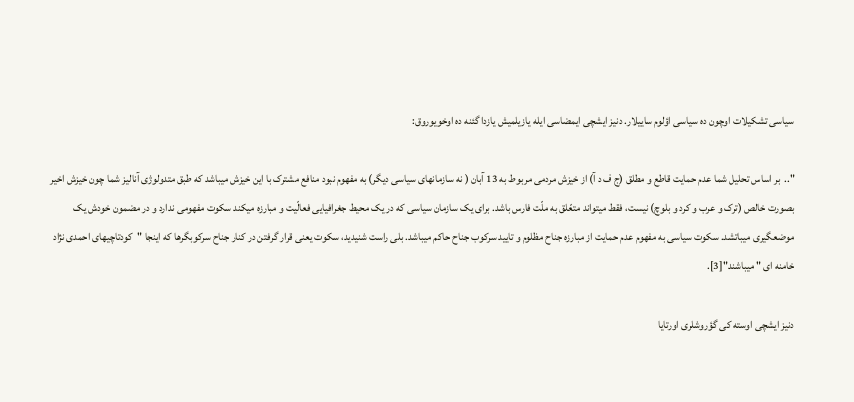سیاسی تشکیلات اوچون ده سیاسی اؤلوم ساییلار. دنیز ایشچی ایمضاسی ایله یازیلمیش یازدا گئنه ده اوخویوروق:

"..  بر اساس تحلیل شما عدم حمایت قاطع و مطلق (ج ف د آ) از خیزش مردمی مربوط به 13 آبان ( نه سازمانهای سیاسی دیگر) به مفهوم نبود منافع مشترک با این خیزش میباشد که طبق متدولوژی آنالیز شما چون خیزش اخیر بصورت خالص (ترک و عرب و کرد و بلوچ) نیست، فقط میتواند متعّلق به ملّت فارس باشد. برای یک سازمان سیاسی که در یک محیط جغرافیایی فعالّیت و مبارزه میکند سکوت مفهومی ندارد و در مضمون خودش یک موضعگیری میباتشد. سکوت سیاسی به مفهوم عدم حمایت از مبارزه جناح مظلوم و تایید سرکوب جناح حاکم میباشد. بلی راست شنیدید، سکوت یعنی قرار گرفتن در کنار جناح سرکوبگرها که اینجا "کودتاچیهای احمدی نژاد خامنه ای " میباشند"[3].

دنیز ایشچی اوسته کی گؤروشلری اورتایا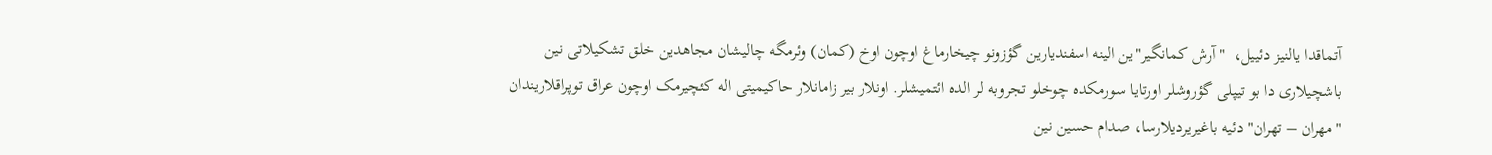آتماقدا یالنیز دئییل،  "آرش کمانگیر"ین الینه اسفندیارین گؤزونو چیخارماغ اوچون اوخ (کمان) وئرمگه چالیشان مجاهدین خلق تشکیلاتی نین باشچیلاری دا بو تیپلی گؤروشلر اورتایا سورمکده چوخلو تجروبه لر الده ائتمیشلر. اونلار بیر زامانلار حاکیمیتی اله کئچیرمک اوچون عراق توپراقلاریندان  "مهران – تهران" دئیه باغیریردیلارسا، صدام حسین نین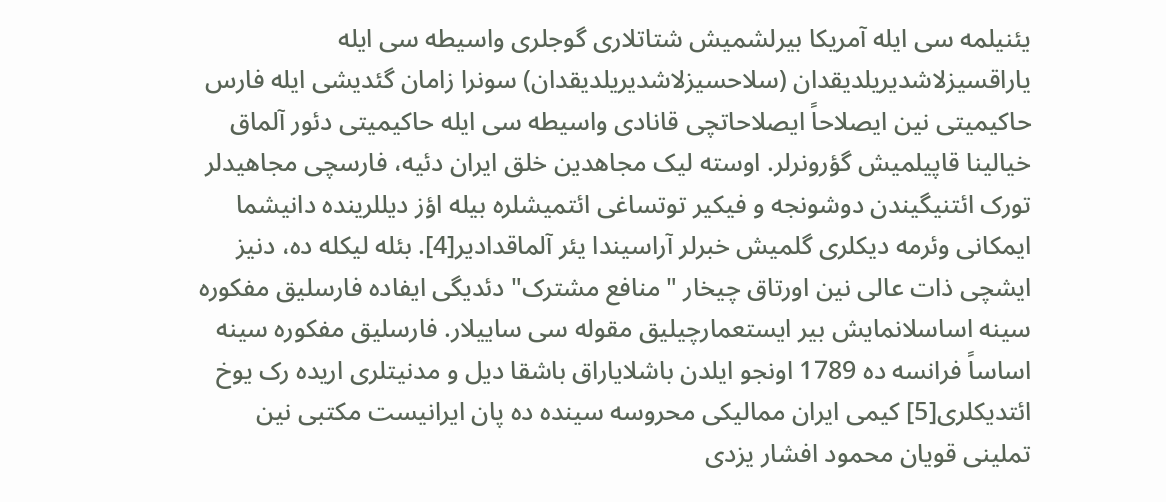یئنیلمه سی ایله آمریکا بیرلشمیش شتاتلاری گوجلری واسیطه سی ایله یاراقسیزلاشدیریلدیقدان (سلاحسیزلاشدیریلدیقدان) سونرا زامان گئدیشی ایله فارس حاکیمیتی نین ایصلاحاً ایصلاحاتچی قانادی واسیطه سی ایله حاکیمیتی دئور آلماق خیالینا قاپیلمیش گؤرونرلر. اوسته لیک مجاهدین خلق ایران دئیه، فارسچی مجاهیدلر تورک ائتنیگیندن دوشونجه و فیکیر توتساغی ائتمیشلره بیله اؤز دیللرینده دانیشما ایمکانی وئرمه دیکلری گلمیش خبرلر آراسیندا یئر آلماقدادیر[4]. بئله لیکله ده، دنیز ایشچی ذات عالی نین اورتاق چیخار "منافع مشترک" دئدیگی ایفاده فارسلیق مفکوره سینه اساسلانمایش بیر ایستعمارچیلیق مقوله سی ساییلار. فارسلیق مفکوره سینه اساساً فرانسه ده 1789 اونجو ایلدن باشلایاراق باشقا دیل و مدنیتلری اریده رک یوخ ائتدیکلری[5] کیمی ایران ممالیکی محروسه سینده ده پان ایرانیست مکتبی نین تملینی قویان محمود افشار یزدی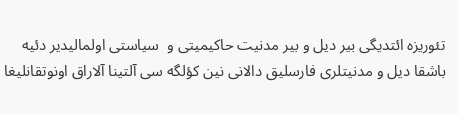تئوریزه ائتدیگی بیر دیل و بیر مدنیت حاکیمیتی و  سیاستی اولمالیدیر دئیه باشقا دیل و مدنیتلری فارسلیق دالانی نین کؤلگه سی آلتینا آلاراق اونوتقانلیغا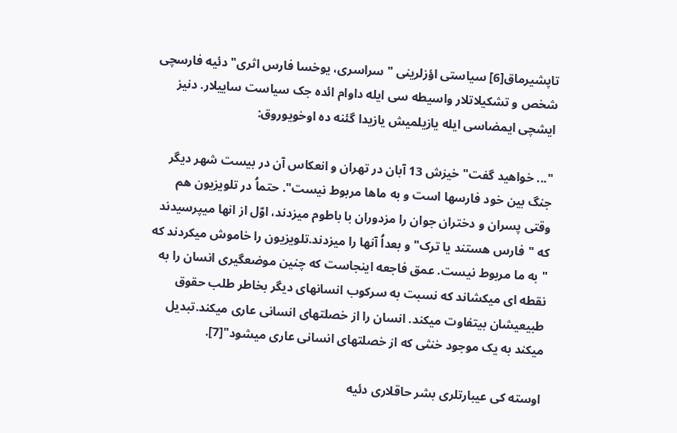تاپشیرماق[6] سیاستی اؤزلرینی "سراسری، یوخسا فارس اثری" دئیه فارسچی شخص و تشکیلاتلار واسیطه سی ایله داوام ائده جک سیاست ساییلار. دنیز ایشچی ایمضاسی ایله یازیلمیش یازیدا گئنه ده اوخویوروق:

"... خواهید گفت" خیزش 13 آبان در تهران و انعکاس آن در بیست شهر دیگر جنگ بین خود فارسها است و به ماها مربوط نیست". حتماُ در تلویزیون هم وقتی پسران و دختران جوان را مزدوران با باطوم میزدند، اوّل از انها میپرسیدند که "فارس هستند یا ترک" و بعداُ آنها را میزدند.تلویزیون را خاموش میکردند که "به ما مربوط نیست. عمق فاجعه اینجاست که چنین موضعگیری انسان را به نقطه ای میکشاند که نسبت به سرکوب انسانهای دیگر بخاطر طلب حقوق طبیعیشان بیتفاوت میکند. انسان را از خصلتهای انسانی عاری میکند.تبدیل میکند به یک موجود خنثی که از خصلتهای انسانی عاری میشود"[7].

اوسته کی عیبارتلری بشر حاقلاری دئیه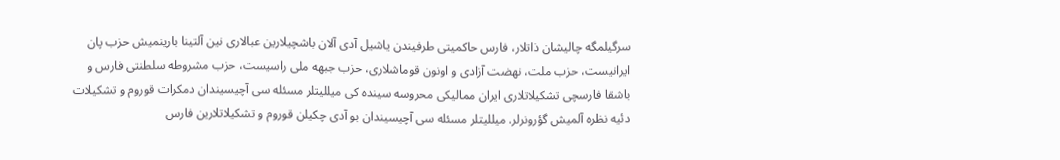سرگیلمگه چالیشان ذاتلار، فارس حاکمیتی طرفیندن یاشیل آدی آلان باشچیلارین عبالاری نین آلتینا بارینمیش حزب پان ایرانیست، حزب ملت، نهضت آزادی و اونون قوماشلاری، حزب جبهه ملی راسیست، حزب مشروطه سلطنتی فارس و باشقا فارسچی تشکیلاتلاری ایران ممالیکی محروسه سینده کی میللیتلر مسئله سی آچیسیندان دمکرات قوروم و تشکیلات دئیه نظره آلمیش گؤرونرلر. میللیتلر مسئله سی آچیسیندان بو آدی چکیلن قوروم و تشکیلاتلارین فارس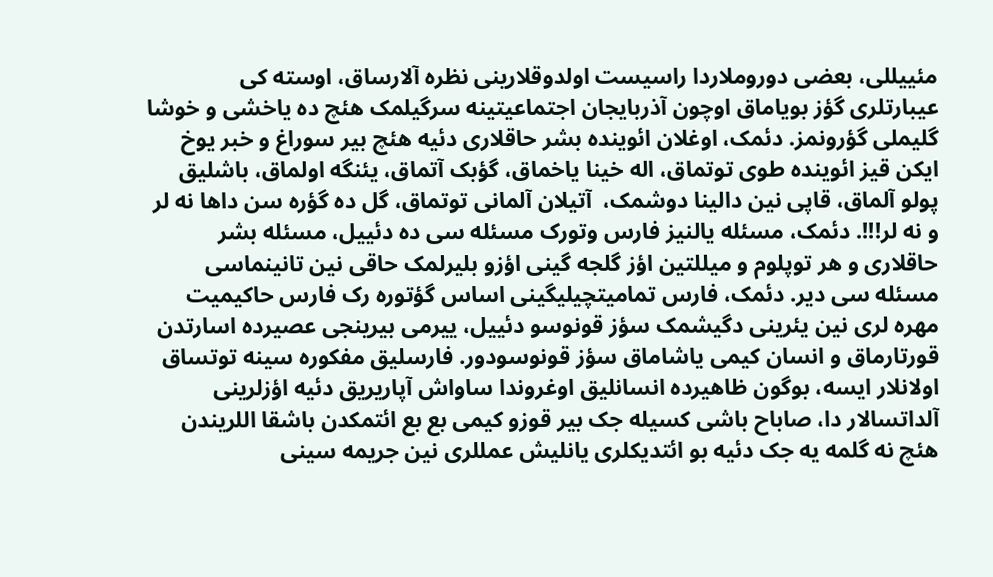مئییللی، بعضی دوروملاردا راسیست اولدوقلارینی نظره آلارساق، اوسته کی عیبارتلری گؤز بویاماق اوچون آذربایجان اجتماعیتینه سرگیلمک هئچ ده یاخشی و خوشا گلیملی گؤرونمز. دئمک، اوغلان ائوینده بشر حاقلاری دئیه هئچ بیر سوراغ و خبر یوخ ایکن قیز ائوینده طوی توتماق، اله خینا یاخماق، گؤبک آتماق، یئنگه اولماق، باشلیق پولو آلماق، قاپی نین دالینا دوشمک،  آتیلان آلمانی توتماق، گل ده گؤره سن داها نه لر و نه لر!!!. دئمک، مسئله یالنیز فارس وتورک مسئله سی ده دئییل، مسئله بشر حاقلاری و هر توپلوم و میللتین اؤز گلجه گینی اؤزو بلیرلمک حاقی نین تانینماسی مسئله سی دیر. دئمک، فارس تمامیتچیلیگینی اساس گؤتوره رک فارس حاکیمیت مهره لری نین یئرینی دگیشمک سؤز قونوسو دئییل، ییرمی بیرینجی عصیرده اسارتدن قورتارماق و انسان کیمی یاشاماق سؤز قونوسودور. فارسلیق مفکوره سینه توتساق اولانلار ایسه، بوگون ظاهیرده انسانلیق اوغروندا ساواش آپاریریق دئیه اؤزلرینی آلداتسالار دا، صاباح باشی کسیله جک بیر قوزو کیمی بع بع ائتمکدن باشقا اللریندن هئچ نه گلمه یه جک دئیه بو ائتدیکلری یانلیش عمللری نین جریمه سینی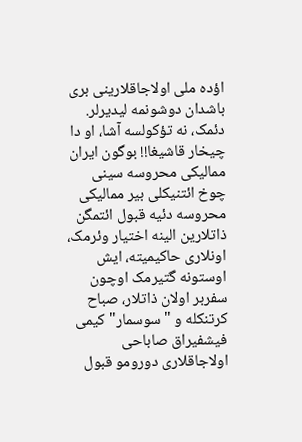اؤده ملی اولاجاقلارینی بری باشدان دوشونمه لیدیرلر. دئمک، نه تؤکولسه آشا، او دا چیخار قاشیغا!! بوگون ایران ممالیکی محروسه سینی چوخ ائتنیکلی بیر ممالیکی محروسه دئیه قبول ائتمگن ذاتلارین الینه اختیار وئرمک، اونلاری حاکیمیته، ایش اوستونه گتیرمک اوچون سفربر اولان ذاتلار، صباح کرتنکله و "سوسمار" کیمی فیشفیراق صاباحی اولاجاقلاری دورومو قبول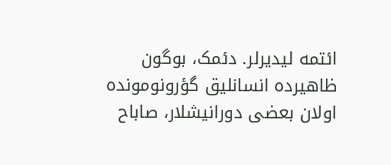ائتمه لیدیرلر. دئمک، بوگون ظاهیرده انسانلیق گؤرونومونده اولان بعضی دورانیشلار، صاباح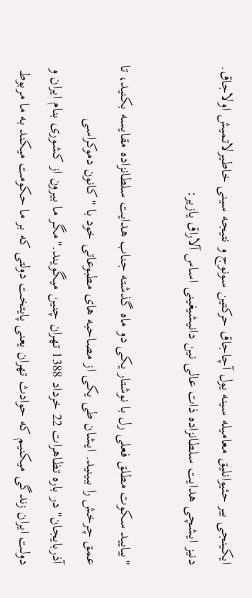ایکینجی بیر حئیوانلیق معامیله سینه یول آچاجاق حرکتین سونوج و نتیجه سینی خاطیرلاتمیش اولاجاق. دنیز ایشچی هدایت سلطانزاده ذات عالی نین دانیشیغینی اساس آلاراق یازیر:

"بیایید سکوت مطلق فعلی رل با نوشتار یکی دو ماه گذشته جناب هدایت سلطانزاده مقایسه بکنید، تا عمق چرخش را ببینید. ایشان طی یکی از مصاحبه های مطبوعاتی خود با "کانون دموکراسی آذربایجان" در باره تظاهرات 22 خرداد 1388 تهران چنین میگویند."مگر ما بیرون از کشوری بنام ایران و دولت ایران زندگی میکنیم که حوادث تهران یعنی پایتخت دولتی که بر ما حکومت میکند به ما مربوط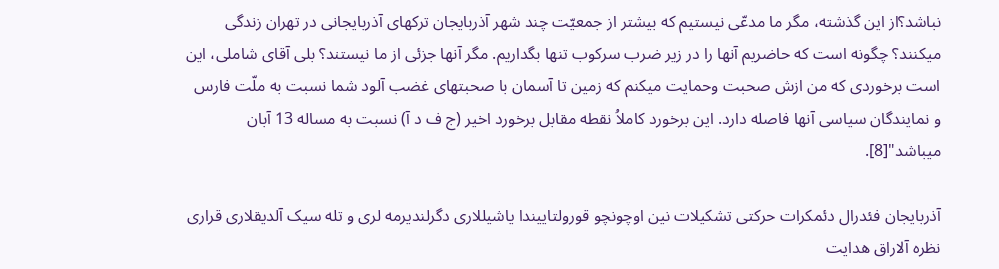نباشد؟از این گذشته، مگر ما مدعّی نیستیم که بیشتر از جمعیّت چند شهر آذربایجان ترکهای آذربایجانی در تهران زندگی میکنند؟ چگونه است که حاضریم آنها را در زیر ضرب سرکوب تنها بگداریم. مگر آنها جزئی از ما نیستند؟ بلی آقای شاملی، این است برخوردی که من ازش صحبت وحمایت میکنم که زمین تا آسمان با صحبتهای غضب آلود شما نسبت به ملّت فارس و نمایندگان سیاسی آنها فاصله دارد. این برخورد کاملاُ نقطه مقابل برخورد اخیر (ج ف د آ) نسبت به مساله 13 آبان میباشد"[8].

آذربایجان فئدرال دئمکرات حرکتی تشکیلات نین اوچونچو قورولتاییندا یاشیللاری دگرلندیرمه لری و تله سیک آلدیقلاری قراری نظره آلاراق هدایت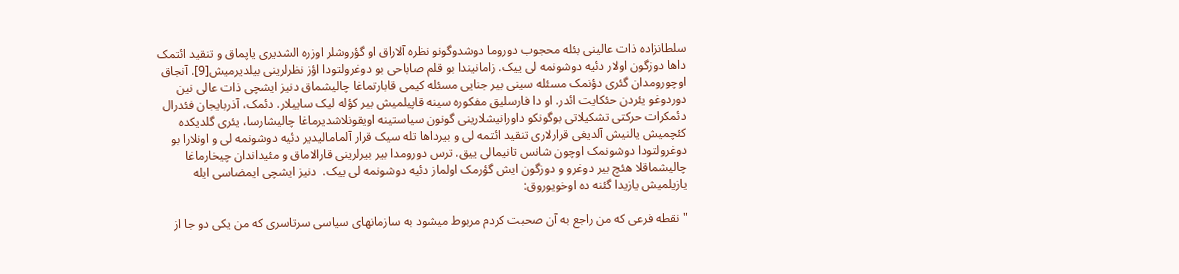سلطانزاده ذات عالینی بئله محجوب دوروما دوشدوگونو نظره آلاراق او گؤروشلر اوزره الشدیری یاپماق و تنقید ائتمک داها دوزگون اولار دئیه دوشونمه لی ییک. زامانیندا بو قلم صاباحی بو دوغرولتودا اؤز نظرلرینی بیلدیرمیش[9]. آنجاق اوچورومدان گئری دؤنمک مسئله سینی بیر جنایی مسئله کیمی قابارتماغا چالیشماق دنیز ایشچی ذات عالی نین دوردوغو یئردن حئکایت ائدر. او دا فارسلیق مفکوره سینه قاپیلمیش بیر کؤله لیک ساییلار. دئمک، آذربایجان فئدرال دئمکرات حرکتی تشکیلاتی بوگونکو داورانیشلارینی گونون سیاستینه اویقونلاشدیرماغا چالیشارسا، یئری گلدیکده کئچمیش یالنیش آلدیغی قرارلاری تنقید ائتمه لی و بیرداها تله سیک قرار آلمامالیدیر دئیه دوشونمه لی و اونلارا بو دوغرولتودا دوشونمک اوچون شانس تانیمالی ییق. ترس دورومدا بیر بیرلرینی قارالاماق و مئیداندان چیخارماغا چالیشماقلا هئچ بیر دوغرو و دوزگون ایش گؤرمک اولماز دئیه دوشونمه لی ییک.  دنیز ایشچی ایمضاسی ایله یازیلمیش یازیدا گئنه ده اوخویوروق:

"نقطه فرعی که من راجع به آن صحبت کردم مربوط میشود به سازمانهای سیاسی سرتاسری که من یکی دو جا از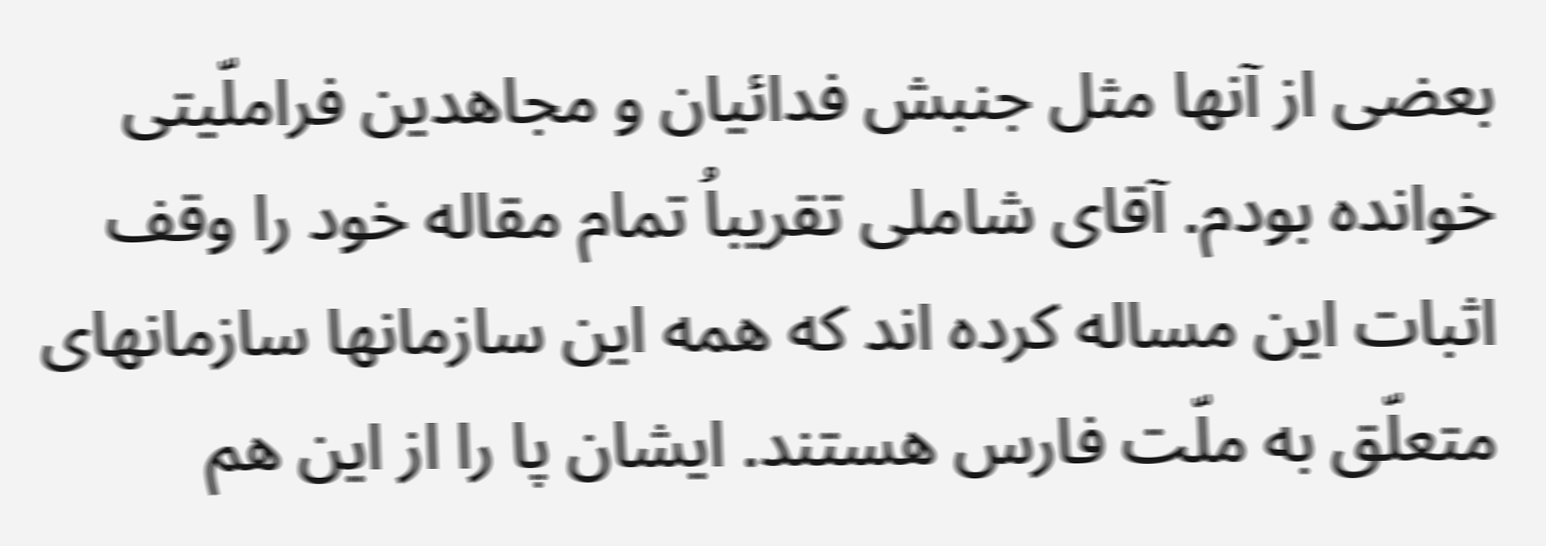بعضی از آنها مثل جنبش فدائیان و مجاهدین فراملّیتی خوانده بودم. آقای شاملی تقریباُ تمام مقاله خود را وقف اثبات این مساله کرده اند که همه این سازمانها سازمانهای متعلّق به ملّت فارس هستند. ایشان پا را از این هم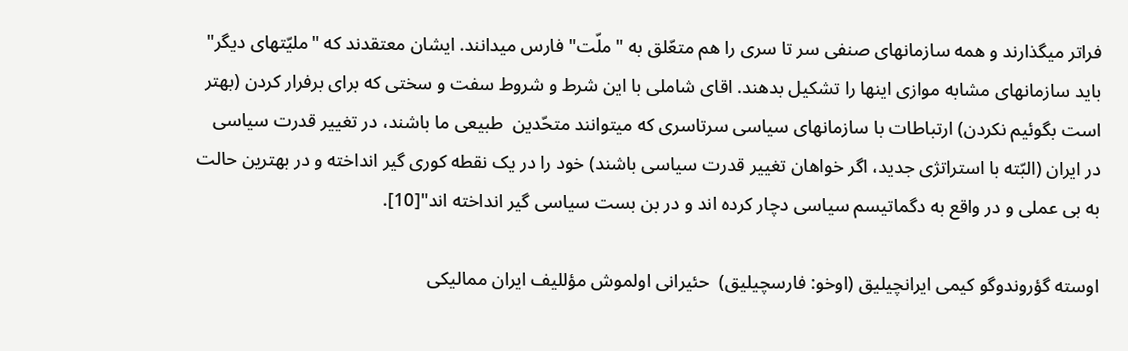فراتر میگذارند و همه سازمانهای صنفی سر تا سری را هم متعّلق به "ملّت" فارس میدانند. ایشان معتقدند که "ملیّتهای دیگر" باید سازمانهای مشابه موازی اینها را تشکیل بدهند. اقای شاملی با این شرط و شروط سفت و سختی که برای برفرار کردن (بهتر است بگوئیم نکردن) ارتباطات با سازمانهای سیاسی سرتاسری که میتوانند متحّدین  طبیعی ما باشند، در تغییر قدرت سیاسی در ایران (البّته با استراتژی جدید، اگر خواهان تغییر قدرت سیاسی باشند) خود را در یک نقطه کوری گیر انداخته و در بهترین حالت به بی عملی و در واقع به دگماتیسم سیاسی دچار کرده اند و در بن بست سیاسی گیر انداخته اند"[10].

اوسته گؤروندوگو کیمی ایرانچیلیق (اوخو: فارسچیلیق)  حئیرانی اولموش مؤللیف ایران ممالیکی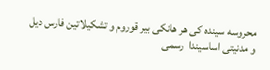محروسه سینده کی هر هانکی بیر قوروم و تشکیلاتین فارس دیل و مدنیتی اساسیندا  رسمی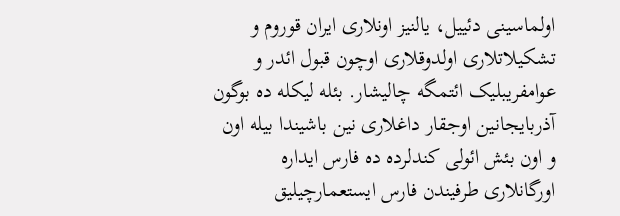اولماسینی دئییل، یالنیز اونلاری ایران قوروم و تشکیلاتلاری اولدوقلاری اوچون قبول ائدر و عوامفریبلیک ائتمگه چالیشار. بئله لیکله ده بوگون آذربایجانین اوجقار داغلاری نین باشیندا بیله اون و اون بئش ائولی کندلرده ده فارس ایداره اورگانلاری طرفیندن فارس ایستعمارچیلیق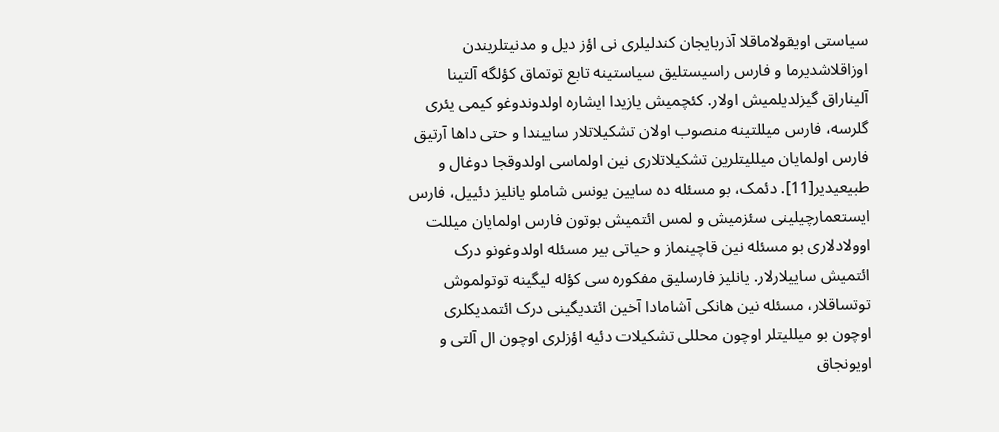سیاستی اویقولاماقلا آذربایجان کندلیلری نی اؤز دیل و مدنیتلریندن اوزاقلاشدیرما و فارس راسیستلیق سیاستینه تابع توتماق کؤلگه آلتینا آلیناراق گیزلدیلمیش اولار. کئچمیش یازیدا ایشاره اولدوندوغو کیمی یئری گلرسه، فارس میللتینه منصوب اولان تشکیلاتلار ساییندا و حتی داها آرتیق فارس اولمایان میللیتلرین تشکیلاتلاری نین اولماسی اولدوقجا دوغال و طبیعیدیر[11]. دئمک، بو مسئله ده سایین یونس شاملو یانلیز دئییل، فارس ایستعمارچیلینی سئزمیش و لمس ائتمیش بوتون فارس اولمایان میللت اوولادلاری بو مسئله نین قاچینماز و حیاتی بیر مسئله اولدوغونو درک ائتمیش ساییلارلار. یانلیز فارسلیق مفکوره سی کؤله لیگینه توتولموش توتساقلار، مسئله نین هانکی آشامادا آخین ائتدیگینی درک ائتمدیکلری اوچون بو میللیتلر اوچون محللی تشکیلات دئیه اؤزلری اوچون ال آلتی و اویونجاق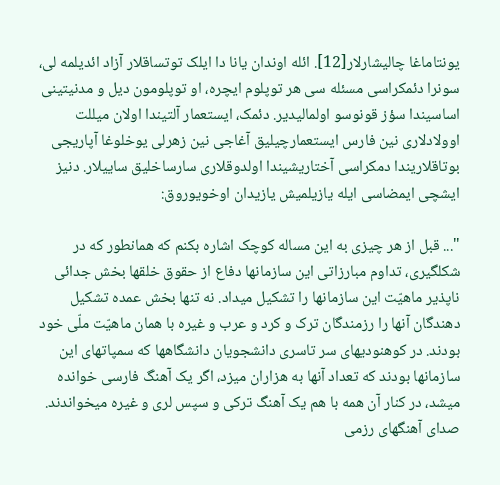یونتاماغا چالیشارلار[12]. ائله اوندان یانا دا ایلک توتساقلار آزاد ائدیلمه لی، سونرا دئمکراسی مسئله سی هر توپلوم ایچره، او توپلومون دیل و مدنیتینی اساسیندا سؤز قونوسو اولمالیدیر. دئمک، ایستعمار آلتیندا اولان میللت اوولادلاری نین فارس ایستعمارچیلیق آغاجی نین زهرلی یوخلوغا آپاریجی بوتاقلاریندا دمکراسی آختاریشیندا اولدوقلاری سارساخلیق ساییلار. دنیز ایشچی ایمضاسی ایله یازیلمیش یازیدان اوخویوروق:

"... قبل از هر چیزی به این مساله کوچک اشاره بکنم که همانطور که در شکلگیری، تداوم مبارزاتی این سازمانها دفاع از حقوق خلقها بخش جدائی ناپذیر ماهیّت این سازمانها را تشکیل میداد. نه تنها بخش عمده تشکیل دهندگان آنها را رزمندگان ترک و کرد و عرب و غیره با همان ماهیّت ملّی خود بودند. در کوهنودیهای سر تاسری دانشجویان دانشگاهها که سمپاتهای این سازمانها بودند که تعداد آنها به هزاران میزد، اگر یک آهنگ فارسی خوانده میشد، در کنار آن همه با هم یک آهنگ ترکی و سپس لری و غیره میخواندند. صدای آهنگهای رزمی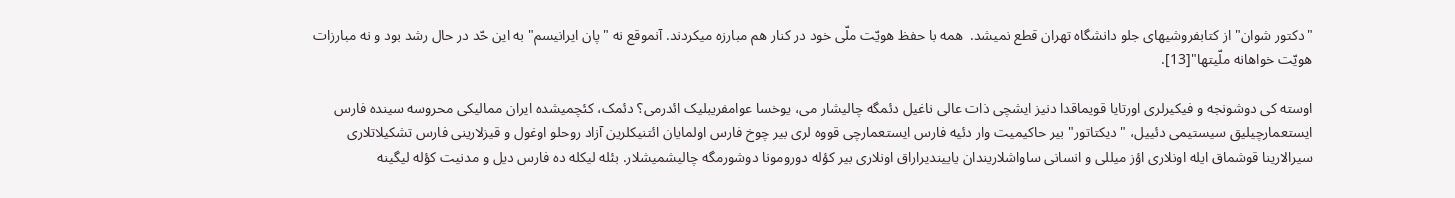"دکتور شوان" از کتابفروشیهای جلو دانشگاه تهران قطع نمیشد.  همه با حفظ هویّت ملّی خود در کنار هم مبارزه میکردند. آنموقع نه "پان ایرانیسم" به این حّد در حال رشد بود و نه مبارزات هویّت خواهانه ملّیتها"[13].

اوسته کی دوشونجه و فیکیرلری اورتایا قویماقدا دنیز ایشچی ذات عالی ناغیل دئمگه چالیشار می، یوخسا عوامفریبلیک ائدرمی؟ دئمک، کئچمیشده ایران ممالیکی محروسه سینده فارس ایستعمارچیلیق سیستیمی دئییل، "دیکتاتور" بیر حاکیمیت وار دئیه فارس ایستعمارچی قووه لری بیر چوخ فارس اولمایان ائتنیکلرین آزاد روحلو اوغول و قیزلارینی فارس تشکیلاتلاری سیرالارینا قوشماق ایله اونلاری اؤز میللی و انسانی ساواشلاریندان یاییندیراراق اونلاری بیر کؤله دورومونا دوشورمگه چالیشمیشلار. بئله لیکله ده فارس دیل و مدنیت کؤله لیگینه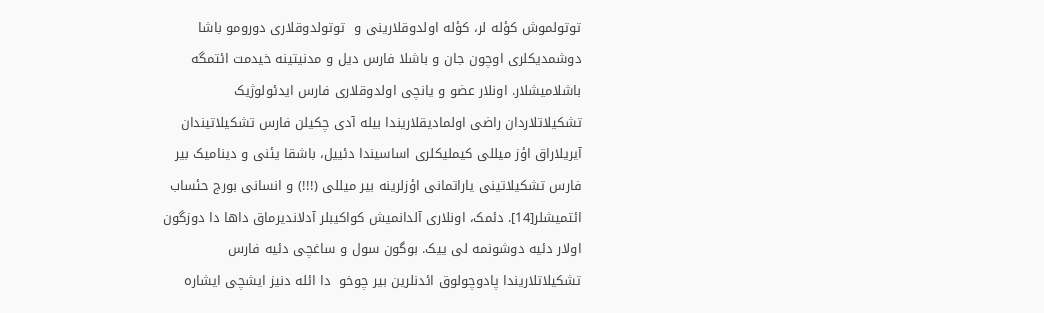توتولموش کؤله لر، کؤله اولدوقلارینی و  توتولدوقلاری دورومو باشا دوشمدیکلری اوچون جان و باشلا فارس دیل و مدنیتینه خیدمت ائتمگه باشلامیشلار. اونلار عضو و یانچی اولدوقلاری فارس ایدئولوژیک تشکیلاتلاردان راضی اولمادیقلاریندا بیله آدی چکیلن فارس تشکیلاتیندان آیریلاراق اؤز میللی کیملیکلری اساسیندا دئییل، باشقا یئنی و دینامیک بیر فارس تشکیلاتینی یاراتمانی اؤزلرینه بیر میللی (!!!) و انسانی بورج حئساب ائتمیشلر[14]. دئمک، اونلاری آلدانمیش کواکیبلر آدلاندیرماق داها دا دوزگون اولار دئیه دوشونمه لی ییک. بوگون سول و ساغچی دئیه فارس تشکیلاتلاریندا پادوچولوق ائدنلرین بیر چوخو  دا ائله دنیز ایشچی ایشاره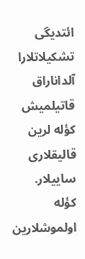ائتدیگی تشکیلاتلارا آلداناراق قاتیلمیش کؤله لرین قالیقلاری ساییلار. کؤله اولموشلارین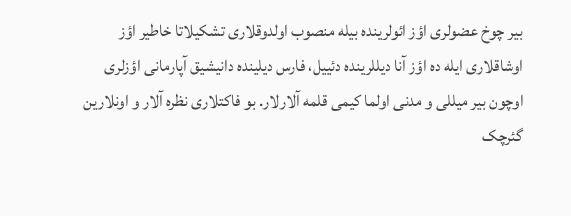بیر چوخ عضولری اؤز ائولرینده بیله منصوب اولدوقلاری تشکیلاتا خاطیر اؤز اوشاقلاری ایله ده اؤز آنا دیللرینده دئییل، فارس دیلینده دانیشیق آپارمانی اؤزلری اوچون بیر میللی و مدنی اولما کیمی قلمه آلارلار. بو فاکتلاری نظره آلار و اونلارین گئرچک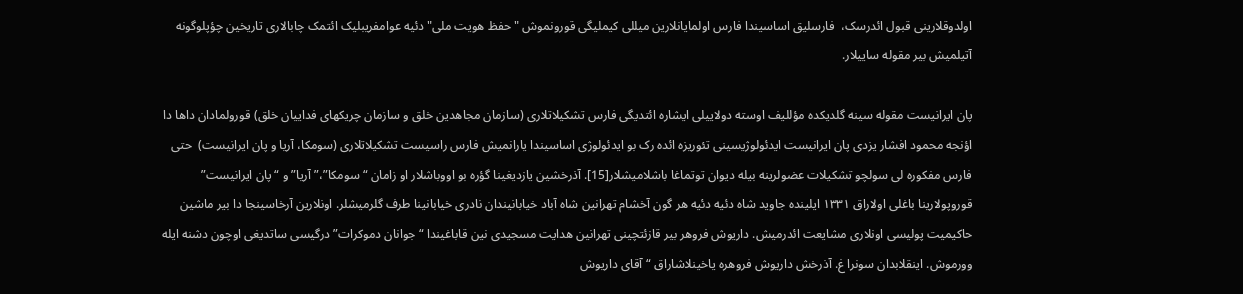اولدوقلارینی قبول ائدرسک،  فارسلیق اساسیندا فارس اولمایانلارین میللی کیملیگی قورونموش "حفظ هویت ملی" دئیه عوامفریبلیک ائتمک چابالاری تاریخین چؤپلوگونه آتیلمیش بیر مقوله ساییلار.

پان ایرانیست مقوله سینه گلدیکده مؤللیف اوسته دولاییلی ایشاره ائتدیگی فارس تشکیلاتلاری (سازمان مجاهدین خلق و سازمان چریکهای فداییان خلق) قورولمادان داها دا اؤنجه محمود افشار یزدی پان ایرانیست ایدئولوژیسینی تئوریزه ائده رک بو ایدئولوژی اساسیندا یارانمیش فارس راسیست تشکیلاتلاری (سومکا، آریا و پان ایرانیست)  حتی فارس مفکوره لی سولچو تشکیلات عضولرینه بیله دیوان توتماغا باشلامیشلار[15]. آذرخشین یازدیغینا گؤره بو اووباشلار او زامان “سومکا”،” آریا” و “پان ایرانیست” قوروپولارینا باغلی اولاراق ۱۳۳۱ ایلینده جاوید شاه دئیه دئیه هر گون آخشام تهرانین شاه آباد خیابانیندان نادری خیابانینا طرف گلرمیشلر. اونلارین آرخاسینجا دا بیر ماشین حاکیمیت پولیسی اونلاری مشایعت ائدرمیش. داریوش فروهر بیر قازئتچینی تهرانین هدایت مسجیدی نین قاباغیندا “جوانان دموکرات” درگیسی ساتدیغی اوچون دشنه ایله وورموش. اینقلابدان سونرا غ. آذرخش داریوش فروهره یاخینلاشاراق “آقای داریوش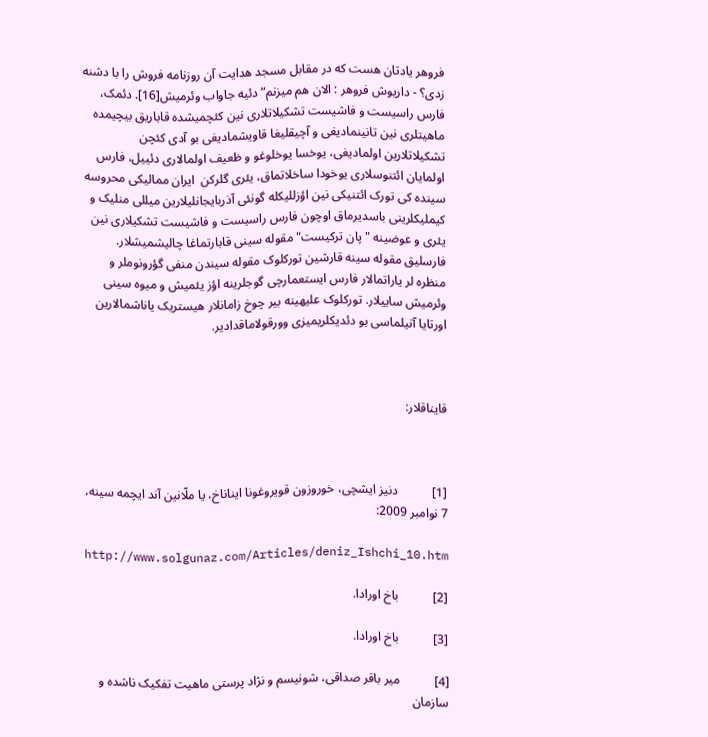فروهر یادتان هست که در مقابل مسجد هدایت آن روزنامه فروش را با دشنه زدی؟ - داریوش فروهر : الان هم میزنم” دئیه جاواب وئرمیش[16]. دئمک، فارس راسیست و فاشیست تشکیلاتلاری نین کئچمیشده قاباریق بیچیمده ماهیتلری نین تانینمادیغی و آچیقلیغا قاویشمادیغی بو آدی کئچن تشکیلاتلارین اولمادیغی، یوخسا یوخلوغو و ظعیف اولمالاری دئییل، فارس اولمایان ائتنوسلاری یوخودا ساخلاتماق، یئری گلرکن  ایران ممالیکی محروسه سینده کی تورک ائتنیکی نین اؤزللیکله گونئی آذربایجانلیلارین میللی منلیک و کیملیکلرینی باسدیرماق اوچون فارس راسیست و فاشیست تشکیلاری نین یئری و عوضینه "پان ترکیست" مقوله سینی قابارتماغا چالیشمیشلار. فارسلیق مقوله سینه قارشین تورکلوک مقوله سیندن منفی گؤرونوملر و منظره لر یاراتمالار فارس ایستعمارچی گوجلرینه اؤز یئمیش و میوه سینی وئرمیش ساییلار. تورکلوک علیهینه بیر چوخ زامانلار هیستریک یاناشمالارین اورتایا آتیلماسی بو دئدیکلریمیزی وورقولاماقدادیر.



قایناقلار:



[1]           دنیز ایشچی، خوروزون قویروغونا ایناناخ، یا ملّانین آند ایچمه سینه، 7 نوامبر 2009:

http://www.solgunaz.com/Articles/deniz_Ishchi_10.htm

[2]           باخ اورادا.

[3]           باخ اورادا.

[4]           میر باقر صداقی، شونیسم و نژاد پرستی ماهیت تفکیک ناشده و سازمان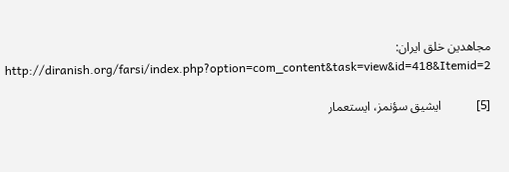مجاهدین خلق ایران: http://diranish.org/farsi/index.php?option=com_content&task=view&id=418&Itemid=2

[5]           ایشیق سؤنمز، ایستعمار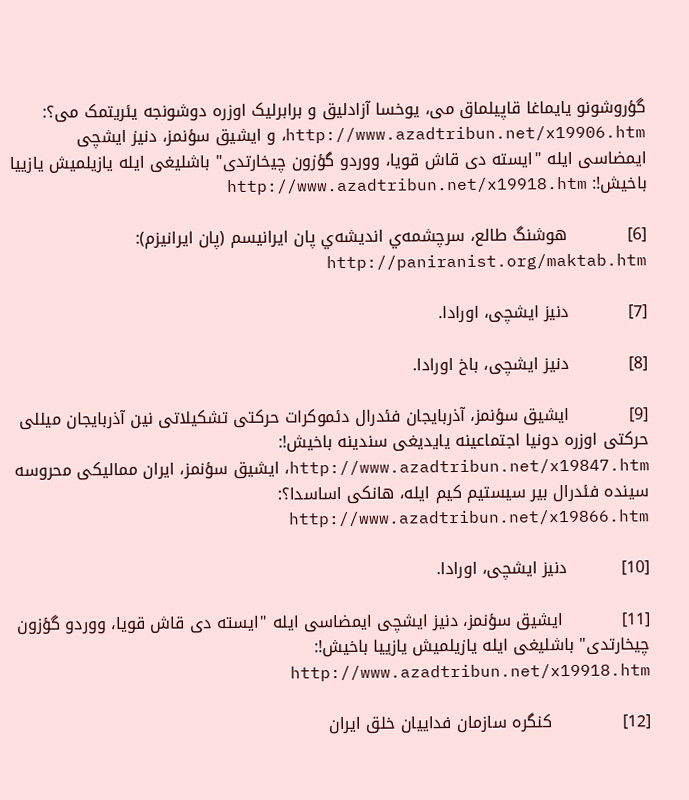گؤروشونو یایماغا قاپیلماق می، یوخسا آزادلیق و برابرلیک اوزره دوشونجه یئریتمک می؟: http://www.azadtribun.net/x19906.htm، و ایشیق سؤنمز، دنیز ایشچی ایمضاسی ایله "ایسته دی قاش قویا، ووردو گؤزون چیخارتدی" باشلیغی ایله یازیلمیش یازییا باخیش!: http://www.azadtribun.net/x19918.htm

[6]           هوشنگ طالع، سرچشمه‌ي‌ انديشه‌ي‌ پان‌ ايرانيسم‌ (پان‌ ايرانيزم‌): http://paniranist.org/maktab.htm

[7]           دنیز ایشچی، اورادا.

[8]           دنیز ایشچی، باخ اورادا.

[9]           ایشیق سؤنمز، آذربایجان فئدرال دئموکرات حرکتی تشکیلاتی نین آذربایجان میللی حرکتی اوزره دونیا اجتماعینه یایدیغی سندینه باخیش!: http://www.azadtribun.net/x19847.htm، ایشیق سؤنمز، ایران ممالیکی محروسه سینده فئدرال بیر سیستیم کیم ایله، هانکی اساسدا؟: http://www.azadtribun.net/x19866.htm

[10]          دنیز ایشچی، اورادا.

[11]           ایشیق سؤنمز، دنیز ایشچی ایمضاسی ایله "ایسته دی قاش قویا، ووردو گؤزون چیخارتدی" باشلیغی ایله یازیلمیش یازییا باخیش!: http://www.azadtribun.net/x19918.htm

[12]             کنگره سازمان فداییان خلق ایران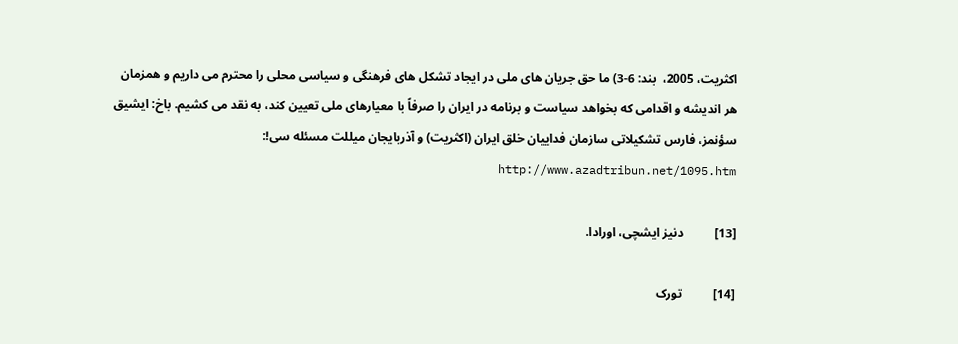اکثریت، 2005،  بند: 6-3) ما حق جريان های ملی در ايجاد تشکل های فرهنگی و سياسی محلی را محترم می داريم و همزمان هر انديشه و اقدامی که بخواهد سياست و برنامه در ايران را صرفاً با معيارهای ملی تعيين کند، به نقد می کشيم. باخ: ایشیق سؤنمز، فارس تشکیلاتی سازمان فداییان خلق ایران (اکثریت) و آذربایجان میللت مسئله سی!: http://www.azadtribun.net/1095.htm

[13]          دنیز ایشچی، اورادا.

[14]          تورک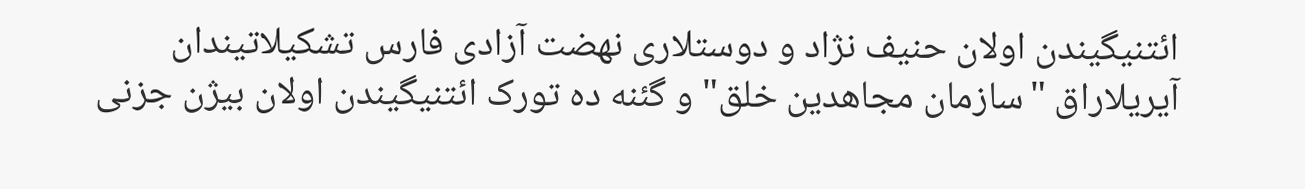ائتنیگیندن اولان حنیف نژاد و دوستلاری نهضت آزادی فارس تشکیلاتیندان آیریلاراق "سازمان مجاهدین خلق" و گئنه ده تورک ائتنیگیندن اولان بیژن جزنی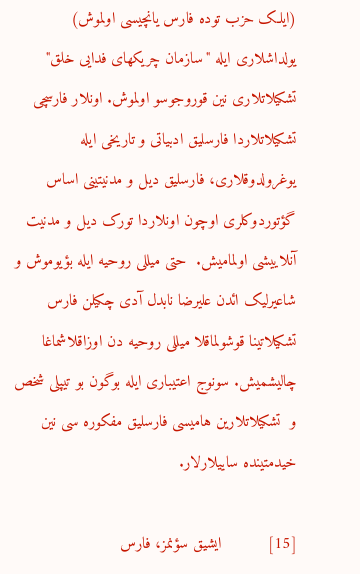(ایلک حزب توده فارس یانچیسی اولموش) یولداشلاری ایله "سازمان چریکهای فدایی خلق" تشکیلاتلاری نین قوروجوسو اولموش. اونلار فارسچی تشکیلاتلاردا فارسلیق ادبیاتی و تاریخی ایله یوغرولدوقلاری، فارسلیق دیل و مدنیتینی اساس گؤتوردوکلری اوچون اونلاردا تورک دیل و مدنیت آنلاییشی اولمامیش.  حتی میللی روحیه ایله بؤیوموش و شاعیرلیک ائدن علیرضا نابدل آدی چکیلن فارس تشکیلاتینا قوشولماقلا میللی روحیه دن اوزاقلاشماغا چالیشمیش. سونوج اعتیباری ایله بوگون بو تیپلی شخص و  تشکیلاتلارین هامیسی فارسلیق مفکوره سی نین خیدمتینده ساییلارلار.

[15]          ایشیق سؤنمز، فارس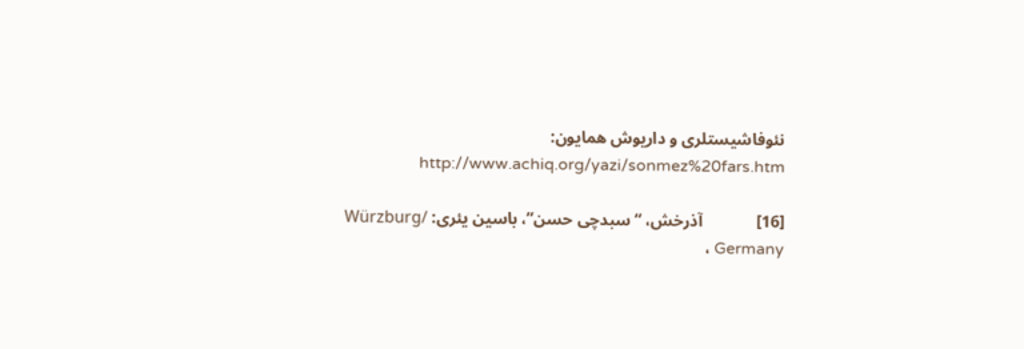نئوفاشیستلری و داریوش همایون: http://www.achiq.org/yazi/sonmez%20fars.htm

[16]             آذرخش، “سبدچی حسن”، باسین یئری: Würzburg/ Germany ،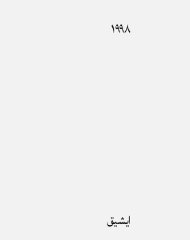۱۹۹۸









ایشیق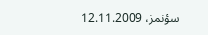سؤنمز، 12.11.2009